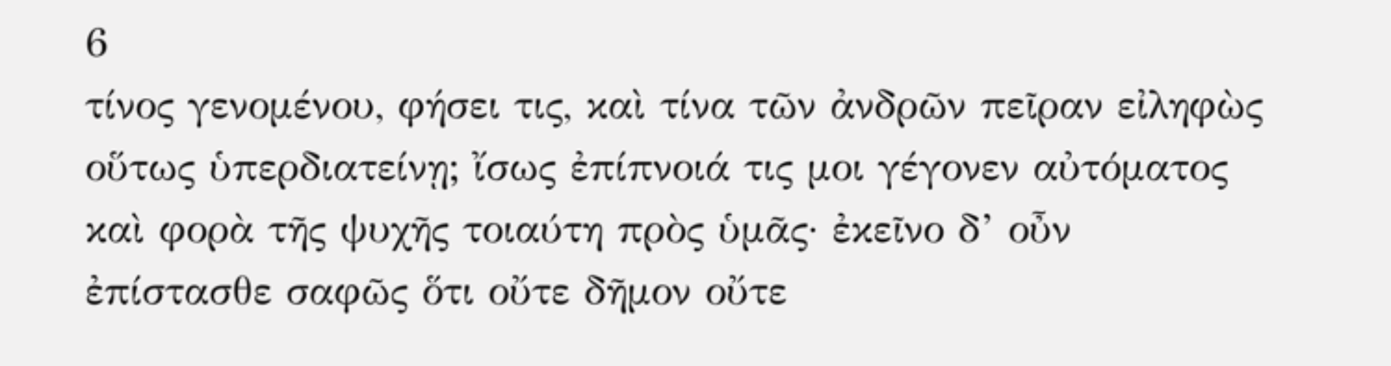6
τίνος γενομένου, φήσει τις, καὶ τίνα τῶν ἀνδρῶν πεῖραν εἰληφὼς οὕτως ὑπερδιατείνῃ; ἴσως ἐπίπνοιά τις μοι γέγονεν αὐτόματος καὶ φορὰ τῆς ψυχῆς τοιαύτη πρὸς ὑμᾶς· ἐκεῖνο δ’ οὖν ἐπίστασθε σαφῶς ὅτι οὔτε δῆμον οὔτε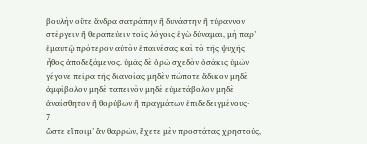βουλὴν οὔτε ἄνδρα σατράπην ἢ δυνάστην ἢ τύραννον στέργειν ἢ θεραπεύειν τοῖς λόγοις ἐγὼ δύναμαι, μὴ παρ’ ἐμαυτῷ πρότερον αὐτὸν ἐπαινέσας καὶ τὸ τῆς ψυχῆς ἦθος ἀποδεξάμενος. ὑμᾶς δὲ ὁρῶ σχεδὸν ὁσάκις ὑμῶν γέγονε πεῖρα τῆς διανοίας μηδὲν πώποτε ἄδικον μηδὲ ἀμφίβολον μηδὲ ταπεινὸν μηδὲ εὐμετάβολον μηδὲ ἀναίσθητον ἢ θορύβων ἢ πραγμάτων ἐπιδεδειγμένους·
7
ὥστε εἴποιμ’ ἂν θαρρῶν, ἔχετε μὲν προστάτας χρηστούς,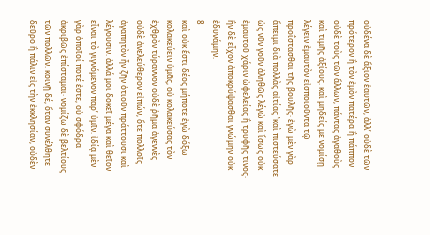οὐδένα δὲ ἄξιον ἑαυτῶν, ἀλλ’ οὐδὲ τῶν πρότερον ἢ τὸν ἐμὸν πατέρα ἢ πάππον οὐδὲ τοὺς τῶν ἄλλων, πάντας ἀγαθοὺς καὶ τιμῆς ἀξίους. καὶ μηδείς με νομίσῃ λέγειν ἐμαυτὸν εἰσποιοῦντα τῷ προΐστασθαι τῆς βουλῆς· ἐγὼ μὲν γὰρ ἄπειμι διὰ πολλὰς αἰτίας ʽκαὶ πιστεύσατε ὡς νῦν γοῦν ἀληθῶς λέγὠ καὶ ἴσως οὐκ ἐμαυτοῦ χάριν ὠφελείας ἢ τρυφῆς τινος· ἣν δὲ εἶχον ἀποκρύψασθαι γνώμην οὐκ ἐδυνάμην.
8
καὶ οὐκ ἔστι δέος μήποτε ἐγὼ δόξω κολακεύειν ὑμᾶς, οὐ κολακεύσας τὸν ἐχθρὸν τύραννον οὐδὲ ῥῆμα ἀγεννὲς οὐδὲ ἀνελεύθερον εἰπών, ὅτε πολλοῖς ἀγαπητὸν ἦν ζῆν ὁτιοῦν πράττουσι καὶ λέγουσιν. ἀλλά μοι δοκεῖ μέγα καὶ θεῖον εἶναι τὸ γιγνόμενον παρ’ ὑμῖν. ἰδίᾳ μὲν γὰρ ὁποῖοί ποτέ ἐστε, οὐ σφόδρα ἀκριβῶς ἐπίσταμαι· νομίζω δὲ βελτίους τῶν πολλῶν. κοινῇ δέ, ὅταν συνέλθητε δεῦρο ἢ πάλιν εἰς τὴν ἐκκλησίαν, οὐδὲν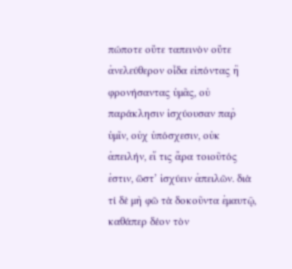πώποτε οὔτε ταπεινὸν οὔτε ἀνελεύθερον οἶδα εἰπόντας ἢ φρονήσαντας ὑμᾶς, οὐ παράκλησιν ἰσχύουσαν παῤ ὑμῖν, οὐχ ὑπόσχεσιν, οὐκ ἀπειλήν, εἴ τις ἄρα τοιοῦτός ἐστιν, ὥστ’ ἰσχύειν ἀπειλῶν. διὰ τί δὲ μὴ φῶ τὰ δοκοῦντα ἐμαυτῷ, καθάπερ δέον τὸν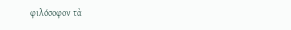φιλόσοφον τὰ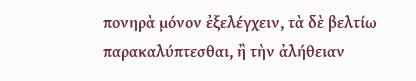πονηρὰ μόνον ἐξελέγχειν, τὰ δὲ βελτίω παρακαλύπτεσθαι, ἢ τὴν ἀλήθειαν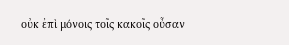οὐκ ἐπὶ μόνοις τοῖς κακοῖς οὖσαν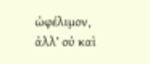ὠφέλιμον, ἀλλ’ οὐ καὶ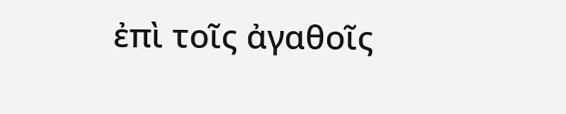ἐπὶ τοῖς ἀγαθοῖς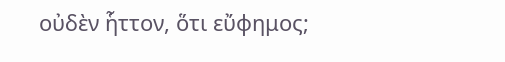οὐδὲν ἧττον, ὅτι εὔφημος;